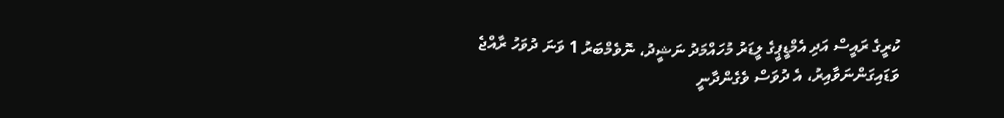ކުރީގެ ރައީސް އަދި އެމްޑީޕީގެ ލީޑަރު މުހައްމަދު ނަޝީދު، ނޮވެމްބަރު 1 ވަނަ ދުވަހު ރާއްޖެ ވަޑައިގަންނަވާއިރު، އެ ދުވަސް ވެގެންދާނީ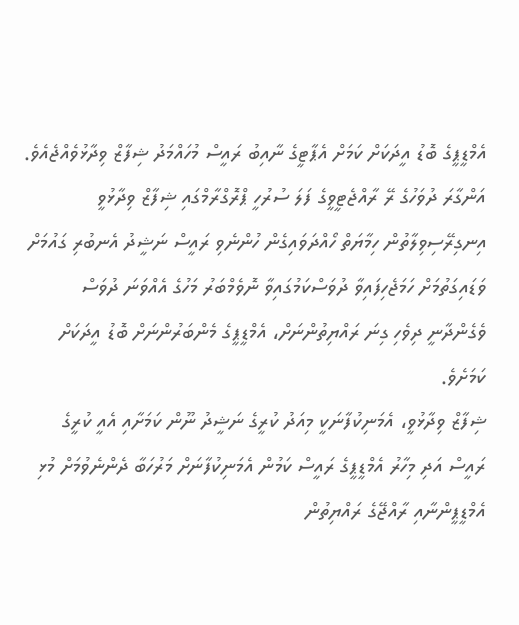އެމްޑީޕީގެ ބޮޑު އީދަކަށް ކަމަށް އެޕާޓީގެ ނާއިބު ރައީސް މުހައްމަދު ޝިފާޒް ވިދާޅުވެއްޖެއެވެ.
އަންގާރަ ދުވަހުގެ ރޭ ރާއްޖެޓީވީގެ ފަލަ ސުރުހީ ޕްރޮގްރާމްގައި ޝިފާޒް ވިދާޅުވީ އިނގިރޭސިވިލާތުން ހިމާޔަތް ހޯއްދަވައިގެން ހުންނެވި ރައީސް ނަޝީދު އެނބުރި ގައުމަށް ވަޑައިގަތުމަށް ހަމަޖެހިފައިވާ ދުވަސްކަމުގައިވާ ނޮވެމްބަރު މަހުގެ އެއްވަނަ ދުވަސް ވެގެންދާނީ ދިވެހި ގިނަ ރައްޔިތުންނަށް، އެމްޑީޕީގެ މެންބަރުންނަށް ބޮޑު އީދަކަށް ކަމަށެވެ.
ޝިފާޒް ވިދާޅުވީ، އެމަނިކުފާނަކީ މިއަދު ކުރީގެ ނަޝީދު ނޫން ކަމަށާއި އެއީ ކުރީގެ ރައީސް އަދި މިހާރު އެމްޑީޕީގެ ރައީސް ކަމުން އެމަނިކުފާނަށް މަރުހަބާ ދެންނެވުމަށް މުޅި އެމްޑީޕީންނާއި ރާއްޖޭގެ ރައްޔިތުން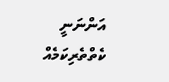އަންނަނީ ކެތްތެރިކަމެއް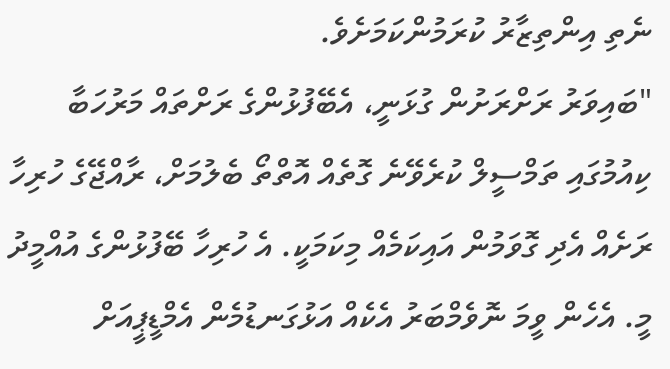ނެތި އިންތިޒާރު ކުރަމުންކަމަށެވެ.
"ބައިވަރު ރަށްރަށުން ގުޅަނީ، އެބޭފުޅުންގެ ރަށްތައް މަރުހަބާ ކިއުމުގައި ތަމްސީލް ކުރެވޭނެ ގޮތެއް އޮތްތޯ ބެލުމަށް، ރާއްޖޭގެ ހުރިހާ ރަށެއް އެދި ގޮވަމުން އައިކަމެއް މިކަމަކީ. އެ ހުރިހާ ބޭފުޅުންގެ އުއްމީދު މީ. އެހެން ވީމަ ނޮވެމްބަރު އެކެއް އަޅުގަނޑުމެން އެމްޑީޕީއަށް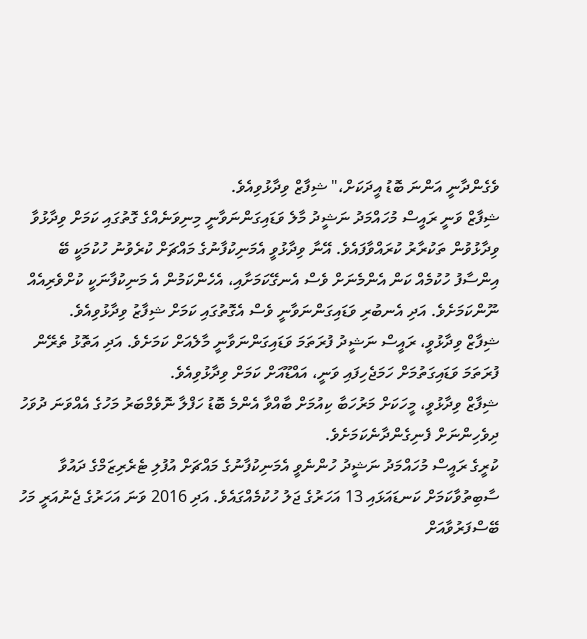ވެގެންދާނީ އަންނަ ބޮޑު އީދަކަށް،" ޝިފާޒް ވިދާޅުވިއެވެ.
ޝިފާޒް ވަނީ ރައީސް މުހައްމަދު ނަޝީދު މާލެ ވަޑައިގަންނަވާނީ މިނިވަނެއްގެ ގޮތުގައި ކަމަށް ވިދާޅުވާ ވިދާޅުވުން ތަކުރާރު ކުރައްވާފައެވެ. އޭނާ ވިދާޅުވީ އެމަނިކުފާނުގެ މައްޗަށް ކުރެވުނު ހުކުމަކީ ބޭ އިންސާފު ހުކުމެއް ކަން އެންމެނަށް ވެސް އެނގޭކަމަށާއި، އެހެންކަމުން އެ މަނިކުފާނަކީ ކުށްވެރިއެއް ނޫންކަމަށެވެ. އަދި އެނބުރި ވަޑައިގަންނަވާނީ ވެސް އެގޮތުގައި ކަމަށް ޝިފާޒު ވިދާޅުވިއެވެ.
ޝިފާޒް ވިދާޅުވީ، ރައީސް ނަޝީދު ފުރަތަމަ ވަޑައިގަންނަވާނީ މާލެއަށް ކަމަށެވެ. އަދި އަތޮޅު ތެރޭން ފުރަތަމަ ވަޑައިގަތުމަށް ހަމަޖެހިފައި ވަނީ، އައްޑޫއަށް ކަމަށް ވިދާޅުވިއެވެ.
ޝިފާޒް ވިދާޅުވީ، މީހަކަށް މަރުހަބާ ކިއުމަށް ބާއްވާ އެންމެ ބޮޑު ހަފްލާ ނޮވެމްބަރު މަހުގެ އެއްވަނަ ދުވަހު ދިވެހިންނަށް ފެނިގެންދާނެކަމަށެވެ.
ކުރީގެ ރައީސް މުހައްމަދު ނަޝީދު ހުންނެވީ އެމަނިކުފާނުގެ މައްޗަށް އުފުލި ޓެރެރިޒަމްގެ ދައުވާ ސާބިތުވާކަމަށް ކަނޑައަޅައި 13 އަހަރުގެ ޖަލު ހުކުމެއްގައެވެ. އަދި 2016 ވަނަ އަހަރުގެ ޖެނުއަރީ މަހު ބޭސްފަރުވާއަށް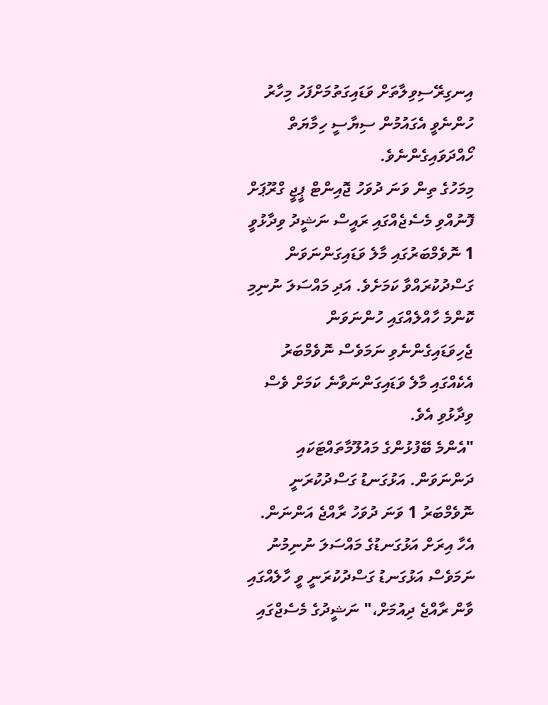އިނގިރޭސިވިލާތަށް ވަޑައިގަތުމަށްފަހު މިހާރު ހުންނެވީ އެގައުމުން ސިޔާސީ ހިމާޔަތް ހޯއްދަވައިގެންނެވެ.
މިމަހުގެ ތިން ވަނަ ދުވަހު ޖޮއިންޓް ޕީޖީ ގްރޫޕަށް ފޮނުއްވި މެސެޖެއްގައި ރައީސް ނަޝީދު ވިދާޅުވީ 1 ނޮވެމްބަރުގައި މާލެ ވަޑައިގަންނަވަން ގަސްދުކުރައްވާ ކަމަށެވެ. އަދި މައްސަލަ ނުނިމި ކޮންމެ ހާއްލެއްގައި ހުންނަވަން ޖެހިވަޑައިގެންނެވި ނަމަވެސް ނޮވެމްބަރު އެކެއްގައި މާލެ ވަޑައިގަންނަވާނެ ކަމަށް ވެސް ވިދާޅުވި އެވެ.
"އެންމެ ބޭފުޅުންގެ މައުލޫމާތައްޓަކައި ދަންނަވަން. އަޅުގަނޑު ގަސްދުކުރަނީ ނޮވެމްބަރު 1 ވަނަ ދުވަހު ރާއްޖެ އަންނަން. އެހާ އިރަށް އަޅުގަނޑުގެ މައްސަލަ ނުނިމުނު ނަމަވެސް އަޅުގަނޑު ގަސްދުކުރަނީ ވީ ހާލެއްގައި ވާން ރާއްޖެ ދިއުމަށް،" ނަޝީދުގެ މެސެޖްގައި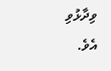ވިދާޅުވި އެވެ.